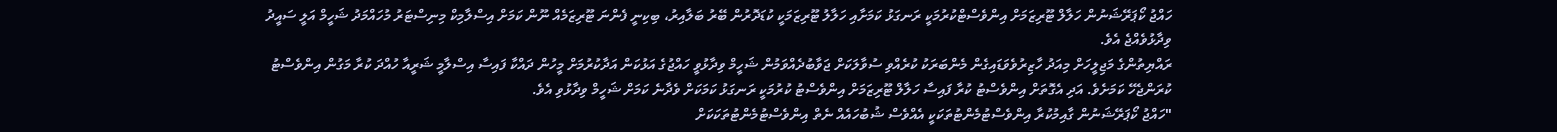ހައްޖު ކޯޕަރޭޝަނުން ހަލާލް ޓޫރިޒަމަށް އިންވެސްޓްކުރުމަކީ ރަނގަޅު ކަމަށާއި ހަލާލު ޓޫރިޒަމަކީ ކުޑަދޮރުން ބޭރު ބަލާއިރު، ބިކިނީ ފެންނަ ޓޫރިޒަމެއް ނޫން ކަމަށް އިސްލާމިކް މިނިސްޓަރު މުހައްމަދު ޝަހީމް އަލީ ސައީދު ވިދާޅުވެއްޖެ އެވެ.
ރައްޔިތުންގެ މަޖިލީހަށް މިއަދު ހާޒިރުވެވަޑައިގެން މެންބަރަކު ކުރެއްވި ސުވާލަކަށް ޖަވާބުދެއްވަމުން ޝަހީމް ވިދާޅުވީ ހައްޖުގެ އަޅުކަން އަދާކުރުމަށް މީހުން ދައްކާ ފައިސާ އިސްލާމީ ޝަރީއާ ހުއްދަ ކުރާ މަގުން އިންވެސްޓު ކުރަންޖެހޭ ކަމަށެވެ. އަދި އެގޮތަށް އިންވެސްޓު ކުރާ ފައިސާ ހަލާލް ޓޫރިޒަމަށް އިންވެސްޓު ކުރުމަކީ ރަނގަޅު ކަމަކަށް ވެދާނެ ކަމަށް ޝަހީމް ވިދާޅުވި އެވެ.
"ހައްޖު ކޯޕަރޭޝަނުން ގާއިމުކުރާ އިންވެސްޓުމެންޓުތަކަކީ އެއްވެސް ޝުބުހައެއް ނެތް އިންވެސްޓުމެންޓުތަކަކަށް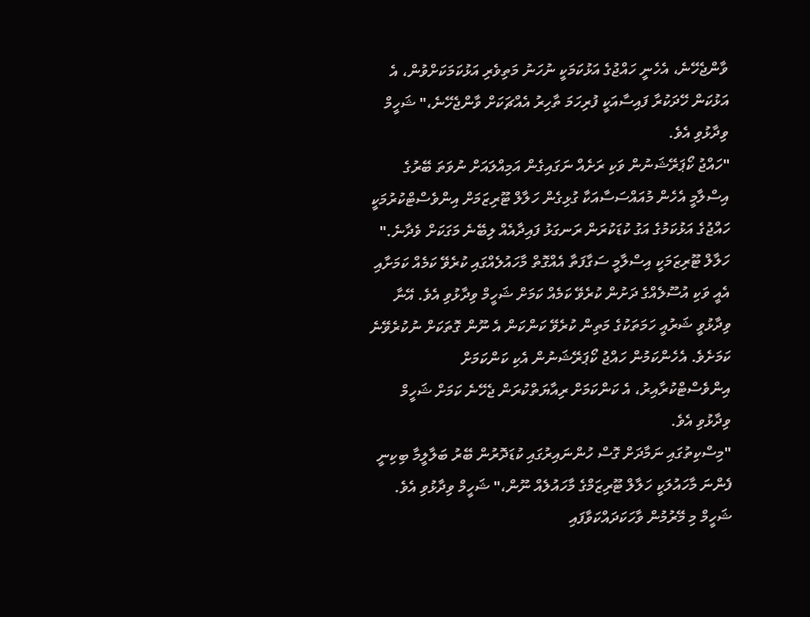ވާންޖެހޭނެ، އެހެނީ ހައްޖުގެ އަޅުކަމަކީ ނުހަނު މަތިވެރި އަޅުކަމަކަށްވުން، އެ އަޅުކަން ހޭދަކުރާ ފައިސާއަކީ ފުރިހަމަ ތާހިރު އެއްޗަކަށް ވާންޖެހޭނެ،" ޝަހީމް ވިދާޅުވި އެވެ.
"ހައްޖު ކޯޕަރޭޝަނުން ވަކި ރަށެއް ނަގައިގެން އަމިއްލައަށް ނުވަތަ ބޭރުގެ އިސްލާމީ އެހެން މުއައްސަސާއަކާ ގުޅިގެން ހަލާލް ޓޫރިޒަމަށް އިންވެސްޓްކުރުމަކީ ހައްޖުގެ އަޅުކަމުގެ އަގު ކުޑަކުރަން ރަނގަޅު ފައިދާއެއް ލިބޭނެ މަގަކަށް ވެދާނެ."
ހަލާލް ޓޫރިޒަމަކީ އިސްލާމީ ސަގާފަތާ އެއްގޮތް މާހައުލެއްގައި ކުރެވޭ ކަމެއް ކަމަށާއި އެއީ ވަކި އުސޫލެއްގެ ދަށުން ކުރެވޭ ކަމެއް ކަމަށް ޝަހީމް ވިދާޅުވި އެވެ. އޭނާ ވިދާޅުވީ ޝަރުއީ ހަމަތަކުގެ މަތިން ކުރެވޭ ކަންކަން އެ ނޫން ގޮތަކަށް ނުކުރެވޭނެ ކަމަށެވެ. އެހެންކަމުން ހައްޖު ކޯޕަރޭޝަނުން އެކި ކަންކަމަށް އިންވެސްޓްކުރާއިރު، އެ ކަންކަމަށް ރިއާޔަތްކުރަން ޖެހޭނެ ކަމަށް ޝަހީމް ވިދާޅުވި އެވެ.
"މިސްކިތުގައި ނަމާދަށް ގޮސް ހުންނައިރުގައި ކުޑަދޮރުން ބޭރު ބަލާލީމާ ބިކިނީ ފެންނަ މާހައުލަކީ ހަލާލް ޓޫރިޒަމްގެ މާހައުލެއް ނޫން،" ޝަހީމް ވިދާޅުވި އެވެ.
ޝަހީމް މި މޭރުމުން ވާހަކަދައްކަވާފައި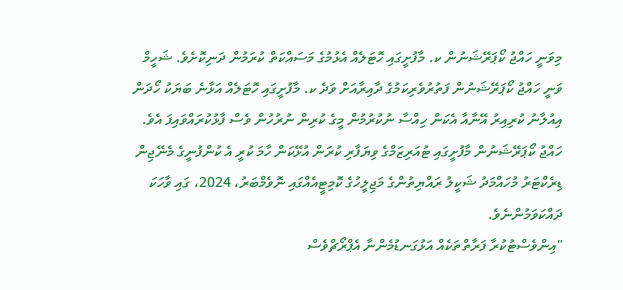މިވަނީ ހައްޖު ކޯޕަރޭޝަނުން ކ. މާފުށީގައި ހޮޓަލެއް އެޅުމުގެ މަސައްކަތް ކުރަމުން ދަނިކޮށެވެ. ޝަހީމް ވަނީ ހައްޖު ކޯޕަރޭޝަނުން ފަތުރުވެރިކަމުގެ ދާއިރާއަށް ވަދެ ކ. މާފުށީގައި ހޮޓަލެއް އަޅާނެ ބަޔަކު ހޯދަން އިއުލާނު ކުރިއިރު އޭނާއާ އެކަން ހިއްސާ ނުކުރުމުން މީގެ ކުރިން ނުރުހުން ވެސް ފާޅުކުރައްވައިފަ އެވެ.
ހައްޖު ކޯޕަރޭޝަނުން މާފުށީގައި ޓުއަރިޒަމްގެ ވިޔަފާރި ކުރަން އުޅޭކަން ހާމަ ކުރީ އެ ކުންފުނީގެ މެނޭޖިން ޑިރެކްޓަރު މުހައްމަދު ޝަކީލު ރައްޔިތުންގެ މަޖިލީހުގެ ކޮމިޓީއެއްގައި ނޮވެމްބަރު، 2024، ގައި ވާހަކަ ދައްކަވަމުންނެވެ.
"އިންވެސްޓުކުރާ ފަރާތްތަކެއް އަޅުގަނޑުމެންނާ އެޕްރޯޗްވެސް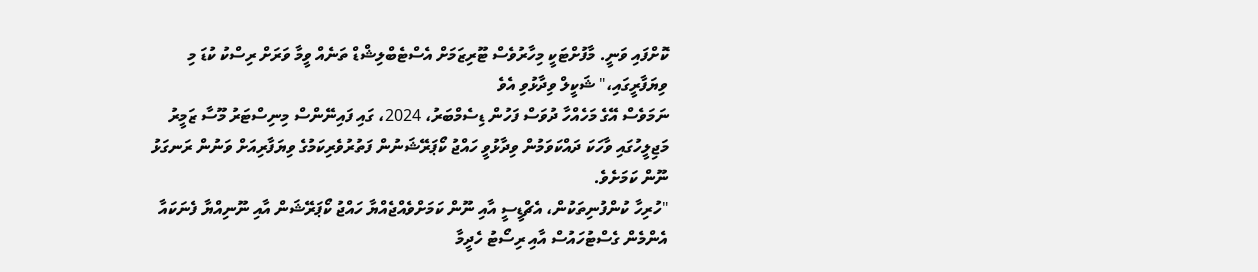ކޮށްފައި ވަނީ. މާފުށްޓަކީ މިހާރުވެސް ޓޫރިޒަމަށް އެސްޓެބްލިޝްޑް ތަނެއް ވީމާ ވަރަށް ރިސްކު ކުޑަ މި ވިޔަފާރީގައި،" ޝަކީލް ވިދާޅުވި އެވެ
ނަމަވެސް އޭގެ މަހެއްހާ ދުވަސް ފަހުން ޑިސެމްބަރު، 2024، ގައި ފައިނޭންސް މިނިސްޓަރު މޫސާ ޒަމީރު މަޖިލީހުގައި ވާހަކަ ދައްކަވަމުން ވިދާޅުވީ ހައްޖު ކޯޕަރޭޝަނުން ފަތުރުވެރިކަމުގެ ވިޔަފާރިއަށް ވަނުން ރަނގަޅު ނޫން ކަމަށެވެ.
"ހުރިހާ ކުންފުނިތަކުން، އެޗްޑީސީ އާއި ނޫން ކަމަށްވެއްޖެއްޔާ ހައްޖު ކޯޕަރޭޝަން އާއި ނޫނިއްޔާ ފެނަކައާ އެންމެން ގެސްޓުހައުސް އާއި ރިސޯޓު ހެދީމާ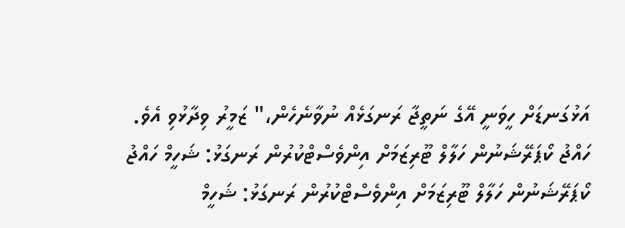އަޅުގަނޑަށް ހީވަނީ އޭގެ ނަތީޖާ ރަނގަޅެއް ނުވާނެހެން،" ޒަމީރު ވިދާޅުވި އެވެ.
ހައްޖު ކޯޕަރޭޝަނުން ހަލާލް ޓޫރިޒަމަށް އިންވެސްޓްކުރުން ރަނގަޅު: ޝަހީމް ހައްޖު ކޯޕަރޭޝަނުން ހަލާލް ޓޫރިޒަމަށް އިންވެސްޓްކުރުން ރަނގަޅު: ޝަހީމް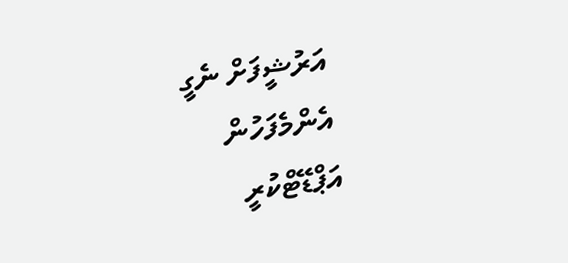އަރުޝީފަށް ނެގީ
އެންމެފަހުން އަޕްޑޭޓްކުރީ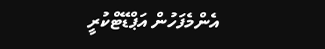އެންމެފަހުން އަޕްޑޭޓްކުރީ